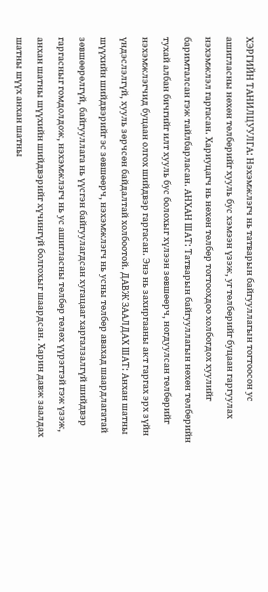ХЭРГИЙН ТАНИЛЦУУЛГА: Нэхэмжлэгч нь татварын байгууллагын тогтоосон ус ашигласны нөхөн төлбөрийг хууль бус хэмээн үзэж, уг төлбөрийг буцаан гаргуулах нэхэмжлэл гаргасан. Хариуцагч нь нөхөн төлбөр тогтоохдоо холбогдох хуулийг баримталсан гэж тайлбарласан. АНХАН ШАТ: Татварын байгууллагын нөхөн төлбөрийн тухай албан бичгийг илт хууль бус болохыг хүлээн зөвшөөрч, ногдуулсан төлбөрийг нэхэмжлэгчид буцаан олгох шийдвэр гаргасан. Энэ нь захиргааны акт гаргах эрх зүйн үндэслэлгүй, хууль зөрчсөн байдалтай холбоотой. ДАВЖ ЗААЛДАХ ШАТ: Анхан шатны шүүхийн шийдвэрийг эс зөвшөөрч, нэхэмжлэгч нь усны төлбөр авахад шаардлагатай зөвшөөрөлгүй, байгууллага нь үүсгэн байгуулагдсан хугацааг харгалзалгүй шийдвэр гаргасныг гомдолдож, нэхэмжлэгч нь ус ашигласны төлбөр төлөх үүрэгтэй гэж үзэж, анхан шатны шүүхийн шийдвэрийг хүчингүй болгохыг шаардсан. Харин давж заалдах шатны шүүх анхан шатны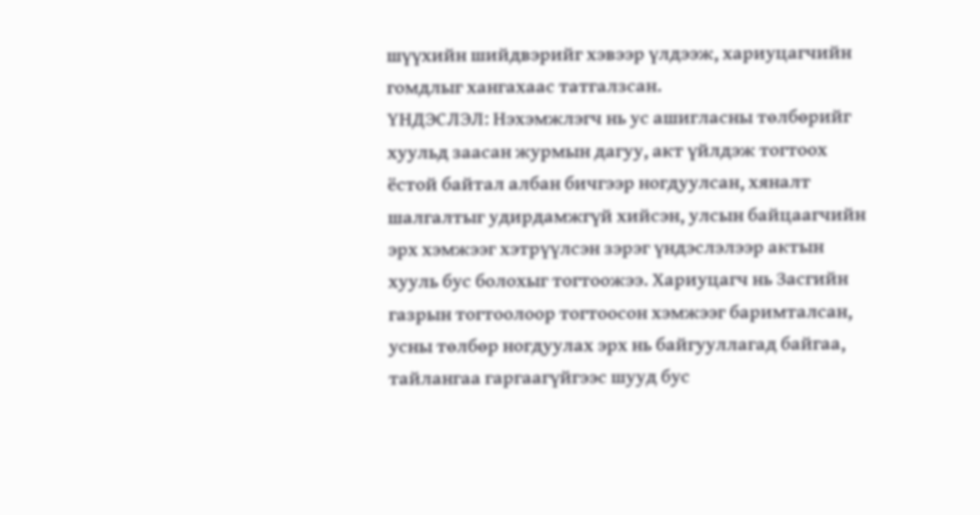шүүхийн шийдвэрийг хэвээр үлдээж, хариуцагчийн гомдлыг хангахаас татгалзсан.
ҮНДЭСЛЭЛ: Нэхэмжлэгч нь ус ашигласны төлбөрийг хуульд заасан журмын дагуу, акт үйлдэж тогтоох ёстой байтал албан бичгээр ногдуулсан, хяналт шалгалтыг удирдамжгүй хийсэн, улсын байцаагчийн эрх хэмжээг хэтрүүлсэн зэрэг үндэслэлээр актын хууль бус болохыг тогтоожээ. Хариуцагч нь Засгийн газрын тогтоолоор тогтоосон хэмжээг баримталсан, усны төлбөр ногдуулах эрх нь байгууллагад байгаа, тайлангаа гаргаагүйгээс шууд бус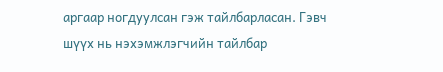аргаар ногдуулсан гэж тайлбарласан. Гэвч шүүх нь нэхэмжлэгчийн тайлбар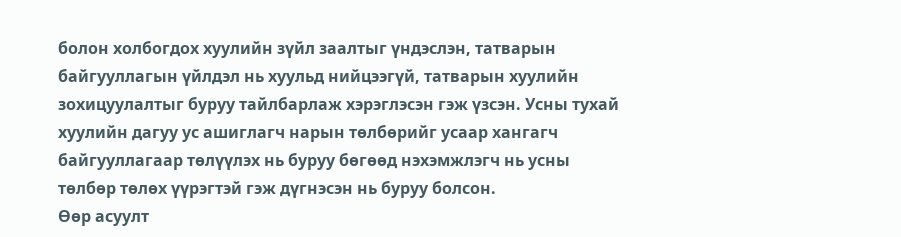болон холбогдох хуулийн зүйл заалтыг үндэслэн, татварын байгууллагын үйлдэл нь хуульд нийцээгүй, татварын хуулийн зохицуулалтыг буруу тайлбарлаж хэрэглэсэн гэж үзсэн. Усны тухай хуулийн дагуу ус ашиглагч нарын төлбөрийг усаар хангагч байгууллагаар төлүүлэх нь буруу бөгөөд нэхэмжлэгч нь усны төлбөр төлөх үүрэгтэй гэж дүгнэсэн нь буруу болсон.
Өөр асуулт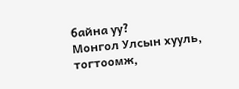байна уу?
Монгол Улсын хууль, тогтоомж,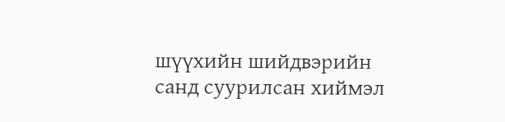шүүхийн шийдвэрийн санд суурилсан хиймэл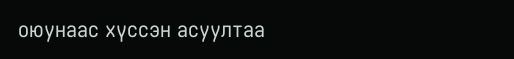оюунаас хүссэн асуултаа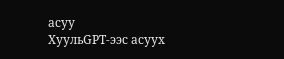асуу
ХуульGPT-ээс асуух